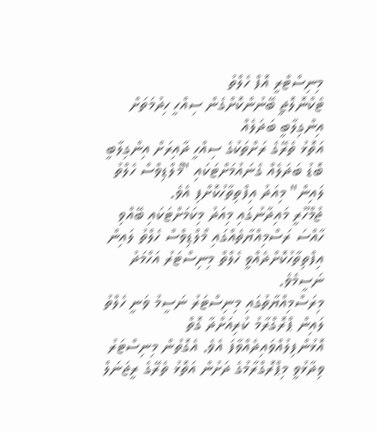މިނިސްޓްރީ އޮފް ހެލްތު
ޓެކްނޮލޮޖީ ބޭނުންކޮށްގެން ސިއްހީ ހިދުމަތަށް އިންގިލާބީ ބަދަލެއް
އަތޮޅު ތެރޭގެ ރަށްތަކުގެ ސިއްހީ ދާއިރަށް އިންގިލާބީ ބޮޑު ބަދަލެއް ގެނައުމަށްޓަކައި "މޯލްޑިވްސް ހެލްތު ލައިން" މިއަދު އިފްތިތާހުކޮށްފި އެވެ.
ޖުމްހޫރީ މައިދާނުގައި މިއަދު މިކަމަށްޓަކައި ބޭއްވި ހާއްސަ ރަސްމިއްޔާތެއްގައި މޯލްޑިވްސް ހެލްތު ލައިން އިފްތިތާހުކޮށްދެއްވީ ހެލްތް މިނިސްޓަރު އަހްމަދު ނަސީމެވެ.
މިރަސްމިއްޔާތުގައި މިނިސްޓަރު ނަސީމު ވަނީ ހެލްތު ލައިން ޕްރޮގްރާމު ކުރިއަށްދާ ގޮތް އޮޅުންފިލުއްވައިދެއްވާފަ އެވެ. އެގޮތުން މިނިސްޓަރު ވިދާޅުވީ މިޕްރޮގްރާމުގެ ދަށުން އަތޮޅު ތެރޭގެ ރީޖަނަލް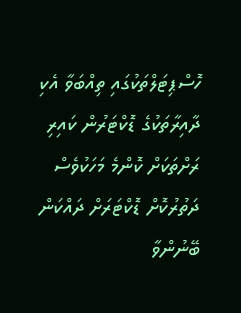ހޮސްޕިޓަލްތަކުގައި ތިއްބަވާ އެކި ދާއިރާތަކުގެ ޑޮކްޓަރުން ކައިރި ރަށްތަކަށް ކޮންމެ މަހަކުވެސް ދަތުރުކޮށް ޑޮކްޓަރަށް ދައްކަން ބޭނުންވާ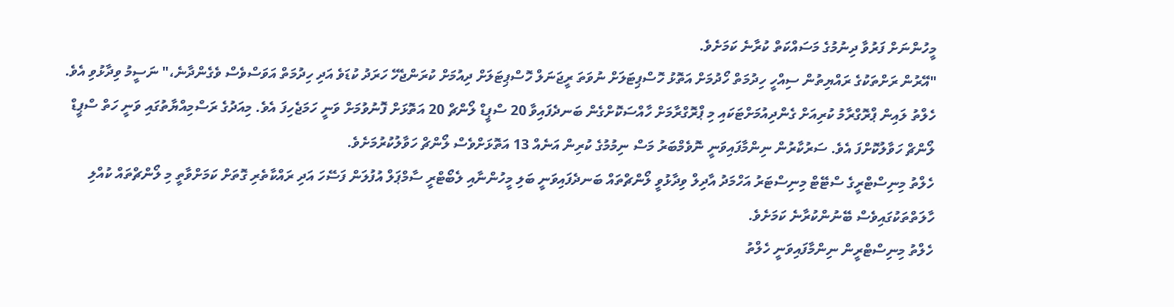މީހުންނަށް ފަރުވާ ދިނުމުގެ މަސައްކަތް ކުރާނެ ކަމަށެވެ.
"އޭރުން ރަށްތަކުގެ ރައްޔިތުން ސިއްހީ ހިދުމަތް ހޯދުމަށް އަތޮޅު ހޮސްޕިޓަލަށް ނުވަތަ ރީޖަނަލް ހޮސްޕިޓަލަށް ދިއުމަށް ކުރަންޖެހޭ ހަރަދު ކުޑަވެ އަދި ހިދުމަތް އަވަސްވެސް ވެގެންދާނެ،" ނަސީމު ވިދާޅުވި އެވެ.
ހެލްތު ލައިން ޕްރޮގްރާމު ކުރިއަށް ގެންދިއުމަށްޓަކައި މި ޕްރޮގްރާމަށް ހާއްސަކޮށްގެން ބަނދެފައިވާ 20 ސްޕީޑް ލޯންޗް 20 އަތޮޅަށް ފޮނުވުމަށް ވަނީ ހަމަޖެހިފަ އެވެ. މިއަދުގެ ރަސްމިއްޔާތުގައި ވަނީ ހަތް ސްޕީޑް ލޯންޗް ހަވާލުކޮށްފަ އެވެ. ސަރުކާރުން ނިންމާފައިވަނީ ނޮވެމްބަރު މަސް ނިމުމުގެ ކުރިން އަނެއް 13 އަތޮޅަށްވެސް ލޯންޗް ހަވާލުކުރުމަށެވެ.
ހެލްތު މިނިސްޓްރީގެ ސްޓޭޓް މިނިސްޓަރު އަހްމަދު އާދިލް ވިދާޅުވީ ލޯންޗްތައް ބަނދެފައިވަނީ ބަލި މީހުންނާއި ލެބޯޓްރީ ސާމްޕަލް އުފުލަން ފަސޭހަ އަދި ރައްކާތެރި ގޮތަށް ކަމަށްވާތީ މި ލޯންޗްތައް ކުއްލި ހާލަތްތަކުގައިވެސް ބޭނުންކުރާނެ ކަމަށެވެ.
ހެލްތު މިނިސްޓްރީން ނިންމާފައިވަނީ ހެލްތު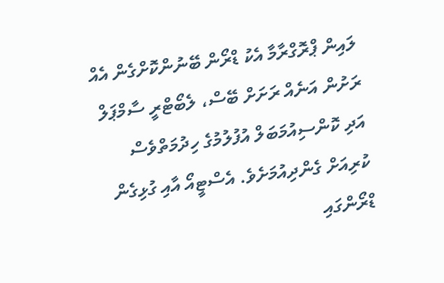ލައިން ޕްރޮގްރާމާ އެކު ޑްރޯން ބޭނުންކޮށްގެން އެއް ރަށުން އަނެއް ރަށަށް ބޭސް، ލެބޯޓްރީ ސާމްޕަލް އަދި ކޮންސިއުމަބަލް އުފުލުމުގެ ހިދުމަތްވެސް ކުރިއަށް ގެންދިއުމަށެވެ. އެސްޓީއޯ އާއި ގުޅިގެން ޑްރޯންގައި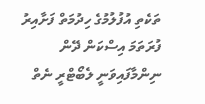ތަކެތި އުފުލުމުގެ ހިދުމަތް ފަށާއިރު ފުރަތަމަ އިސްކަން ދޭން ނިންމާފައިވަނީ ލެބޯޓްރީ ނެތް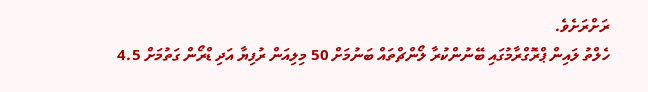ރަށްރަށެވެ.
ހެލްތު ލައިން ޕްރޮގްރާމުގައި ބޭނުންކުރާ ލޯންޗްތައް ބަނުމަށް 50 މިލިއަން ރުފިޔާ އަދި ޑްރޯން ގަތުމަށް 4.5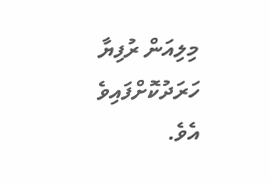މިލިއަން ރުފިޔާ ހަރަދުކޮށްފައިވެ އެވެ.